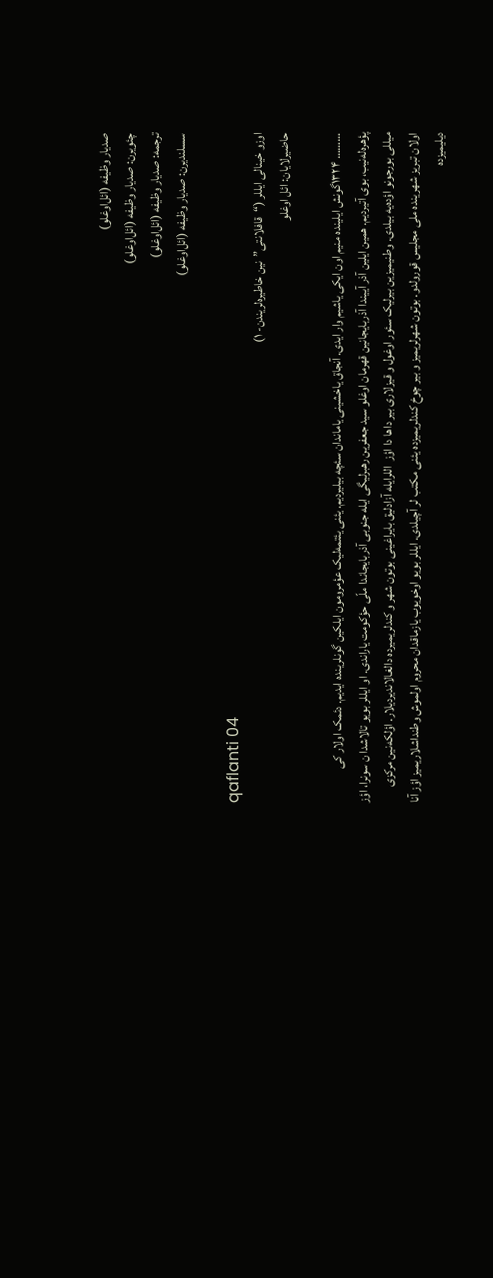صدیار وظیفه (ائل‌اوغلو)
چئویرن: صدیار وظیفه (ائل‌اوغلو)
ترجمه: صدیار وظیفه (ائل‌اوغلو)
سسلندیرن: صدیار وظیفه (ائل‌اوغلو)

qaflanti 04
اوزو خینالی ایللر (“قافلانتی”نین خاطیره‌لریندن- ۱)
حاضیرلایان: ائل اوغلو

……… ۱۳۲۴گونش ایلینده منیم اون ایکی یاشیم وار ایدی. آنجاق یاخشینی یاماندان سئچه بیلیردیم. یئنی یئتمه‌لیک عؤمرومون ایلکین گونلرینده ایدیم. دئمک اولار کی پؤهره‌له‌نیب، بوی آتیردیم. همین ایلین آذر آییندا آذربایجانین قهرمان اوغلو سید جعفرین رهبرلیگی ایله جنوبی آذربایجاندا ملّی حؤکومت یاراندی. او ایللر بویو تالاشدا ن سونرا، اؤز میللی بورجونو اؤده‌یه بیلدی. وطنیمیزین بیرلیک سئور اوغول و قیزلاری بیر داها دا اؤز  اللرایله آزادلیق بایراغینی بوتون شهر و کندلریمیرده دالغالاندیردیلار. اؤلکه‌نین مرکزی اولان تبریز شهرینده ملی مجلیس قورولدو. بوتون شهرلریمیز و بیر چوخ کندلریمیزده یئنی مکتب لر آچیلدی. ایللر بویو اوخویوب یازماقدان محروم اولموش وطنداشلاریمیز اؤز آنا دیلیمیزده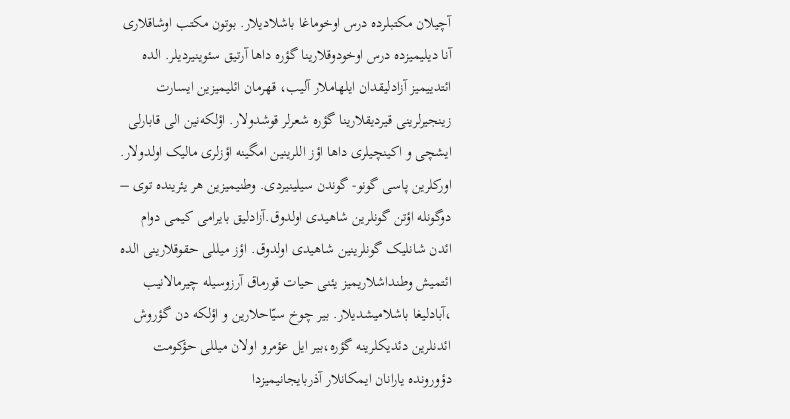آچیلان مکتبلرده درس اوخوماغا باشلادیلار. بوتون مکتب اوشاقلاری آنا دیلیمیزده درس اوخودوقلارینا گؤره داها آرتیق سئوینیردیلر. الده ائتدییمیز آزادلیقدان ایلهاملار آلیب، قهرمان ائلیمیزین ایسارت زینجیرلرینی قیردیقلارینا گؤره شعرلر قوشدولار. اؤلکه‌نین الی قابارلی ایشچی و اکینچیلری داها اؤز اللرینین امگینه اؤزلری مالیک اولدولار. اورکلرین پاسی گونو- گوندن سیلینیردی. وطنیمیزین هر یئرینده توی – دوگونله اؤتن گونلرین شاهیدی اولدوق.آزادلیق بایرامی کیمی دوام ائدن شانلیک گونلرینین شاهیدی اولدوق. اؤز میللی حقوقلارینی الده ائتمیش وطنداشلاریمیز یئنی حیات قورماق آرزوسیله چیرمالانیب ،آبادلیغا باشلامیشدیلار. بیر چوخ سیّاحلارین و اؤلکه دن گؤروش ائدنلرین دئدیکلرینه گؤره،بیر ایل عؤمرو اولان میللی حؤکومت دؤورونده یارانان ایمکانلار آذربایجانیمیزدا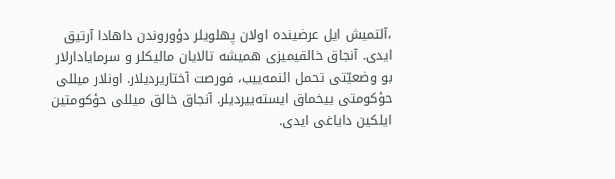،آلتمیش ایل عرضینده اولان پهلویلر دؤوروندن داهادا آرتیق ایدی. آنجاق خالقیمیزی همیشه تالایان مالیکلر و سرمایادارلار بو وضعیّتی تحمل ائنمه‌ییب، فورصت آختاریردیلار. اونلار میللی حؤکومتی ییخماق ایسته‌ییردیلر. آنجاق خالق میللی حؤکومتین ایلکین دایاغی ایدی.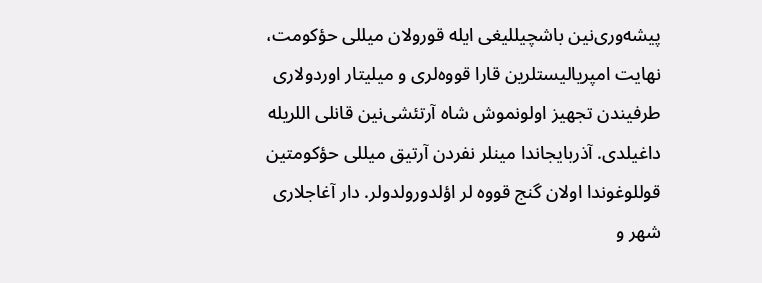پیشه‌وری‌نین باشچیللیغی ایله قورولان میللی حؤکومت، نهایت امپریالیستلرین قارا قووه‌لری و میلیتار اوردولاری طرفیندن تجهیز اولونموش شاه آرتئشی‌نین قانلی اللریله داغیلدی. آذربایجاندا مینلر نفردن آرتیق میللی حؤکومتین قوللوغوندا اولان گنج قووه لر اؤلدورولدولر. دار آغاجلاری شهر و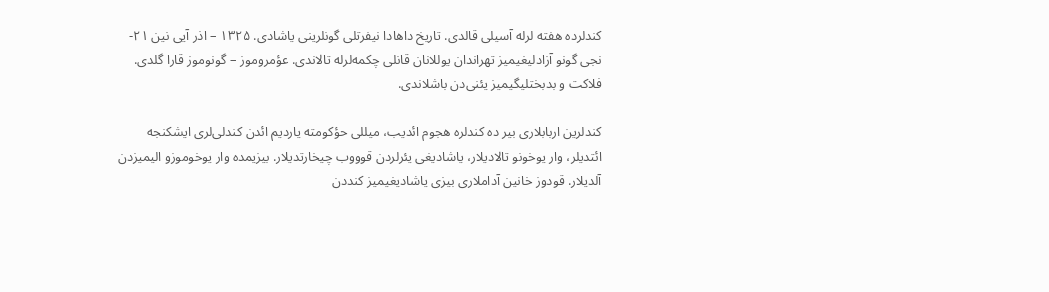کندلرده هفته لرله آسیلی قالدی. تاریخ داهادا نیفرتلی گونلرینی یاشادی. ۱۳۲۵ – اذر آیی نین ۲۱-نجی گونو آزادلیغیمیز تهراندان یوللانان قانلی چکمه‌لرله تالاندی. عؤمروموز – گونوموز قارا گلدی. فلاکت و بدبختلیگیمیز یئنی‌دن باشلاندی.

کندلرین اربابلاری بیر ده کندلره هجوم ائدیب، میللی حؤکومته یاردیم ائدن کندلی‌لری ایشکنجه ائتدیلر، وار یوخونو تالادیلار، یاشادیغی یئرلردن قوووب چیخارتدیلار. بیزیمده وار یوخوموزو الیمیزدن آلدیلار. قودوز خانین آداملاری بیزی یاشادیغیمیز کنددن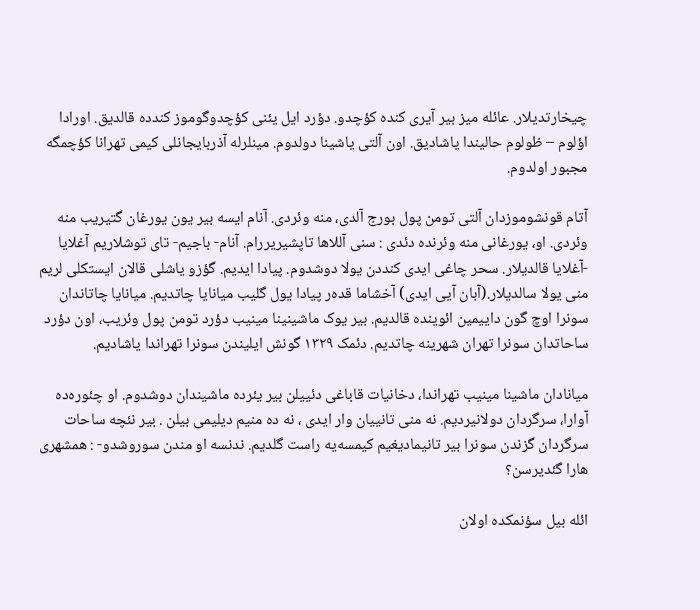چیخارتدیلار. عائله میز بیر آیری کنده کؤچدو. دؤرد ایل یئنی کؤچدوگوموز کندده قالدیق. اورادا اؤلوم – ظولوم حالیندا یاشادیق. اون آلتی یاشینا دولدوم. مینلرله آذربایجانلی کیمی تهرانا کؤچمگه مجبور اولدوم.

آتام قونشوموزدان آلتی تومن پول بورج آلدی، منه وئردی. آنام ایسه بیر یون یورغان گتیریب منه وئردی. او، یورغانی منه وئرنده دئدی : سنی آللاها تاپشیریررام. آنام- باجیم- تای توشلاریم آغلایا -آغلایا قالدیلار. سحر چاغی ایدی کنددن یولا دوشدوم. پیادا ایدیم. گؤزو یاشلی قالان ایستکلی لریم منی یولا سالدیلار.(آبان آیی ایدی) آخشاما قده‌ر پیادا یول گلیب میانایا چاتدیم. میانایا چاتاندان سونرا اوچ گون داییمین ائوینده قالدیم. بیر یوک ماشینینا مینیب دؤرد تومن پول وئریب، اون دؤرد ساحاتدان سونرا تهران شهرینه چاتدیم. دئمک ۱۳۲۹ گونش ایلیندن سونرا تهراندا یاشادیم.

میانادان ماشینا مینیب تهراندا، دخانیات قاباغی دئییلن بیر یئرده ماشیندان دوشدوم. او چئوره‌ده آوارا، سرگردان دولانیردیم. نه منی تانییان وار ایدی ، نه ده منیم دیلیمی بیلن . بیر نئچه ساحات سرگردان گزندن سونرا بیر تانیمادیغیم کیمسه‌یه راست گلدیم. ندنسه او مندن سوروشدو- : همشهری هارا گئدیرسن؟

ائله بیل سؤنمکده اولان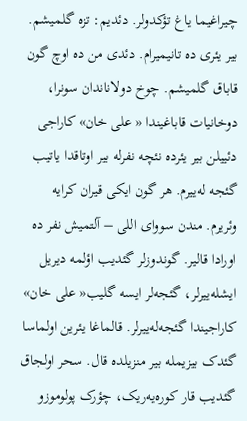چیراغیما یاغ تؤکدولر. دئدیم: تزه گلمیشم. بیر یئری ده تانیمیرام. دئدی من ده اوچ گون قاباق گلمیشم. چوخ دولاناندان سونرا، دوخانیات قاباغیندا « علی خان» کاراجی دئییلن بیر یئرده نئچه نفرله بیر اوتاقدا یاتیب گئجه له‌ییرم. هر گون ایکی قیران کرایه وئریرم. مندن سووای اللی – آلتمیش نفر ده اورادا قالیر. گوندوزلر گئدیب اؤلمه دیریل ایشله‌ییرلر، گئجه‌لر ایسه گلیب« علی خان»  کاراجیندا گئجه‌له‌ییرلر. قالماغا یئرین اولماسا گئدک بیزیمله بیر منزیلده قال. سحر اولجاق گئدیب قار کوره‌یه‌ریک، چؤرک پولوموزو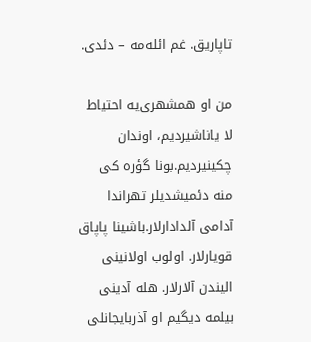تاپاریق. غم ائله‌مه – دئدی.

من او همشهری‌یه احتیاط لا یاناشیردیم، اوندان چکینیردیم.بونا گؤره کی منه دئمیشدیلر تهراندا آدامی آلدادارلار.باشینا پاپاق قویارلار. اولوب اولانینی الیندن آلارلار. هله آدینی بیلمه دیگیم او آذربایجانلی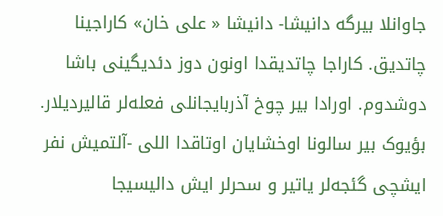جاوانلا بیرگه دانیشا- دانیشا « علی خان» کاراجینا چاتدیق. کاراجا چاتدیقدا اونون دوز دئدیگینی باشا دوشدوم. اورادا بیر چوخ آذربایجانلی فعله‌لر قالیردیلار. بؤیوک بیر سالونا اوخشایان اوتاقدا اللی -آلتمیش نفر ایشچی گئجه‌لر یاتیر و سحرلر ایش دالیسیجا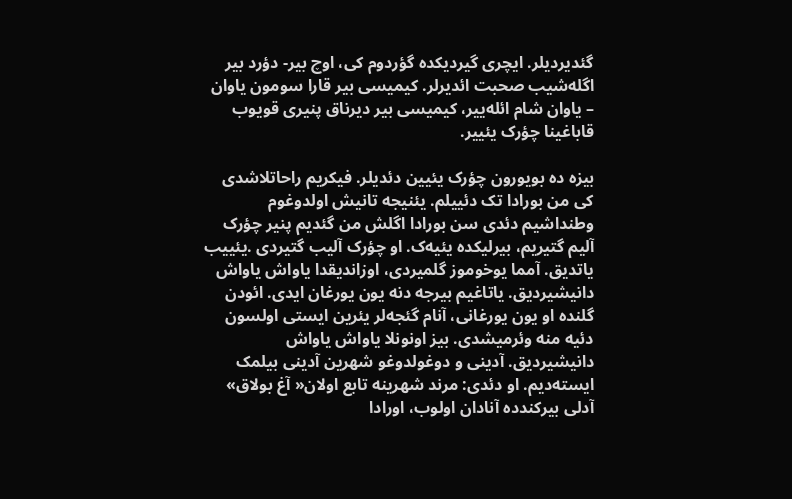گئدیردیلر. ایچری گیردیکده گؤردوم کی، اوچ بیر- دؤرد بیر اگله‌شیب صحبت ائدیرلر. کیمیسی بیر قارا سومون یاوان – یاوان شام ائله‌ییر، کیمیسی بیر دیرناق پنیری قویوب قاباغینا چؤرک یئییر.

بیزه ده بویورون چؤرک یئیین دئدیلر. فیکریم راحاتلاشدی کی من بورادا تک دئییلم. یئنیجه تانیش اولدوغوم وطنداشیم دئدی سن بورادا اگلش من گئدیم پنیر چؤرک آلیم گتیریم، بیرلیکده یئیه‌ک. او چؤرک آلیب گتیردی .یئییب یاتدیق. آمما یوخوموز گلمیردی، اوزاندیقدا یاواش یاواش دانیشیردیق. یاتاغیم بیرجه دنه یون یورغان ایدی. ائودن گلنده او یون یورغانی، آنام گئجه‌لر یئرین ایستی اولسون دئیه منه وئرمیشدی. بیز اونونلا یاواش یاواش دانیشیردیق. آدینی و دوغولدوغو شهرین آدینی بیلمک ایسته‌دیم. او دئدی: مرند شهرینه تابع اولان« آغ بولاق» آدلی بیرکندده آنادان اولوب، اورادا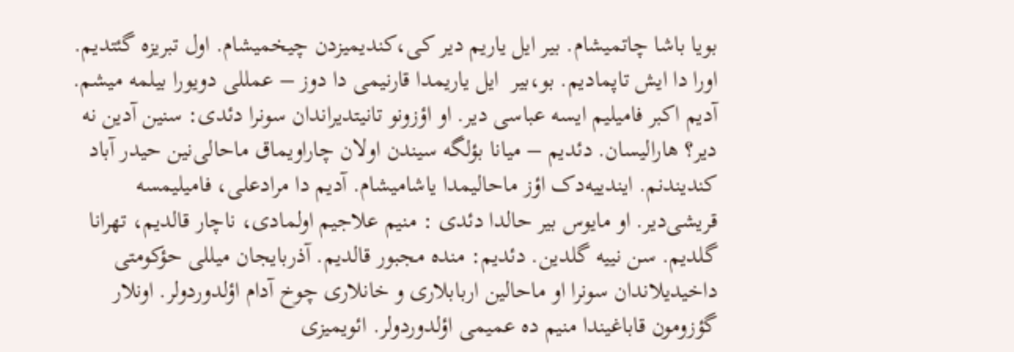بویا باشا چاتمیشام. بیر ایل یاریم دیر کی،کندیمیزدن چیخمیشام. اول تبریزه گئتدیم. اورا دا ایش تاپمادیم. بو،بیر  ایل یاریمدا قارنیمی دا دوز – عمللی دویورا بیلمه میشم. آدیم اکبر فامیلیم ایسه عباسی دیر. او اؤزونو تانیتدیراندان سونرا دئدی: سنین آدین نه دیر؟ هارالیسان. دئدیم – میانا بؤلگه سیندن اولان چاراویماق ماحالی‌نین حیدر آباد کندیندنم. ایندییه‌دک اؤز ماحالیمدا یاشامیشام. آدیم دا مرادعلی، فامیلیمسه قریشی‌دیر. او مایوس بیر حالدا دئدی : منیم علاجیم اولمادی، ناچار قالدیم، تهرانا گلدیم. سن نییه گلدین. دئدیم: منده مجبور قالدیم. آذربایجان میللی حؤکومتی داخیدیلاندان سونرا او ماحالین اربابلاری و خانلاری چوخ آدام اؤلدوردولر. اونلار  گؤزومون قاباغیندا منیم ده عمیمی اؤلدوردولر. ائویمیزی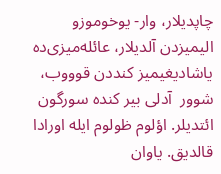چاپدیلار، وار- یوخوموزو الیمیزدن آلدیلار، عائله‌میزی‌ده یاشادیغیمیز کند‌دن قوووب، شوور  آدلی بیر کنده سورگون ائتدیلر. اؤلوم ظولوم ایله اورادا قالدیق. یاوان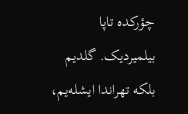چؤرکده تاپا بیلمیردیک. گلدیم بلکه تهراندا ایشله‌یم،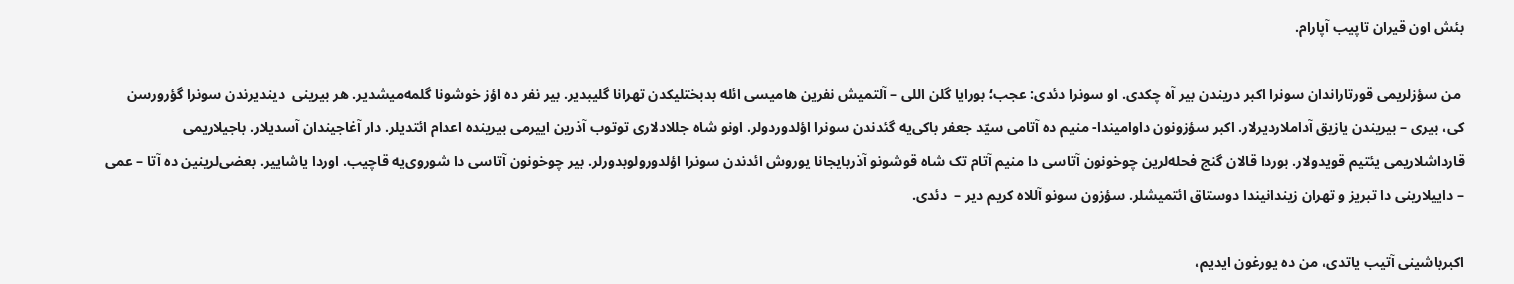بئش اون قیران تاپیب آپارام.

 من سؤزلریمی قورتاراندان سونرا اکبر دریندن بیر آه چکدی. او سونرا دئدی: عجب؛ بورایا گلن اللی – آلتمیش نفرین هامیسی ائله بدبختلیکدن تهرانا گلیبدیر. بیر نفر ده اؤز خوشونا گلمه‌میشدیر. هر بیرینی  دیندیرندن سونرا گؤرورسن کی، بیری – بیریندن یازیق آداملاردیرلار. اکبر سؤزونون داوامیندا- منیم ده آتامی سیّد جعفر باکی‌یه گئدندن سونرا اؤلدوردولر. اونو شاه جللادلاری توتوب آذرین اییرمی بیرینده اعدام ائتدیلر. دار آغاجیندان آسدیلار. باجیلاریمی قارداشلاریمی یئتیم قویدولار. بوردا قالان گنج فحله‌لرین چوخونون آتاسی دا منیم آتام تک شاه قوشونو آذربایجانا یوروش ائدندن سونرا اؤلدورولوبدورلر. بیر چوخونون آتاسی دا شوروی‌یه قاچیب. اوردا یاشاییر. بعضی‌لرینین ده آتا – عمی – داییلارینی دا تبریز و تهران زیندانیندا دوستاق ائتمیشلر. سؤزون سونو آللاه کریم دیر –  دئدی.

اکبرباشینی آتیب یاتدی، من ده یورغون ایدیم،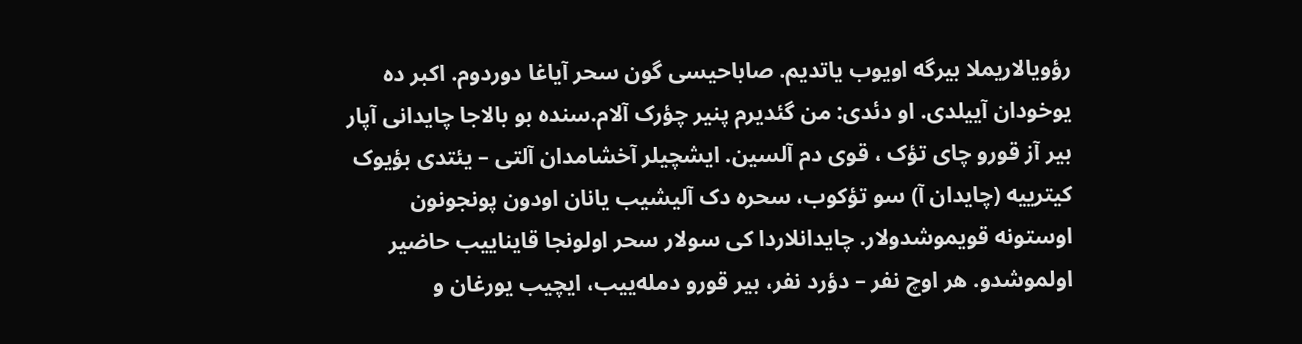رؤویالاریملا بیرگه اویوب یاتدیم. صاباحیسی گون سحر آیاغا دوردوم. اکبر ده یوخودان آییلدی. او دئدی: من گئدیرم پنیر چؤرک آلام.سنده بو بالاجا چایدانی آپار بیر آز قورو چای تؤک ، قوی دم آلسین. ایشچیلر آخشامدان آلتی – یئتدی بؤیوک کیترییه (چایدان آ) سو تؤکوب، سحره دک آلیشیب یانان اودون پونجونون اوستونه قویموشدولار. چایدانلاردا کی سولار سحر اولونجا قایناییب حاضیر اولموشدو. هر اوچ نفر – دؤرد نفر، بیر قورو دمله‌ییب، ایچیب یورغان و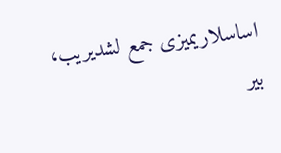اساسلاریمیزی جمع لشدیریب، بیر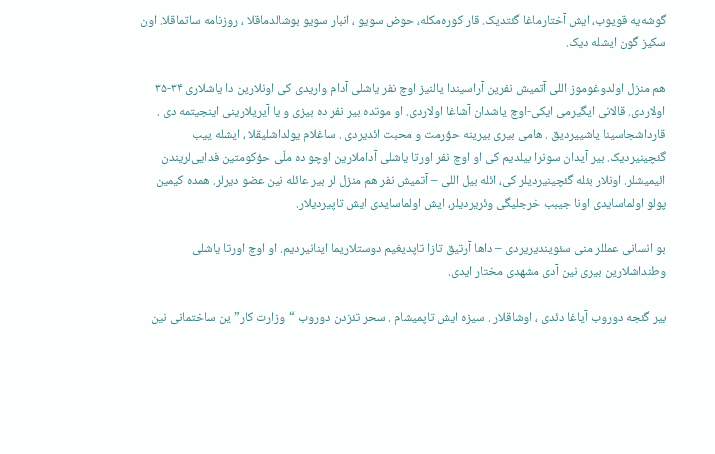گوشه‌یه قویوب، ایش آختارماغا گئتدیک. قار کوره‌مکله، حوض سویو ، انبار سویو بوشالدماقلا ، روزنامه ساتماقلا. اون سکیز گون ایشله دیک.

هم منزل اولدوغوموز اللی آتمیش نفرین آراسیندا یالنیز اوچ نفر یاشلی آدام واریدی کی اونلارین دا یاشلاری ۳۴-۳۵ اولاردی. قالانی ایگیرمی ایکی-اوچ یاشدان آشاغا اولاردی. او موتده بیر نفر ده بیزی و یا آیریلارینی اینجیتمه دی . قارداشجاسینا یاشییردیق . هامی بیری بیرینه حؤرمت و محبت ائدیردی . ساغلام یولداشلیقلا ، ایشله ییب گئچینیردیک. بیر آیدان سونرا بیلدیم کی او اوچ نفر اورتا یاشلی آداملارین اوچو ده ملّی حؤکومتین فدایی‌لریندن ائیمیشلر. اونلار بئله گئچینیردیلر کی، ائله بیل اللی – آتمیش نفر هم منزل لر بیر عائله نین عضو دیرلر. همده کیمین پولو اولماسایدی اونا جیبب خرجلیگی وئریردیلر، ایش اولماسایدی ایش تاپیردیلار.

بو انسانی عمللر منی سئویندیریردی – داها آرتیق تازا تاپدیغیم دوستلاریما اینانیردیم. او اوچ اورتا یاشلی وطنداشلارین بیری نین آدی مشهدی مختار ایدی.

بیر گئجه دوروب آیاغا دئدی ، اوشاقلار . سیزه ایش تاپمیشام . سحر تئزدن دوروب “وزارت کار” ین ساختمانی نین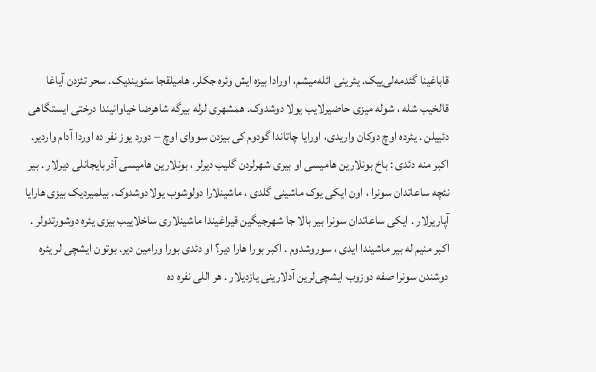قاباغینا گئدمه‌لی‌ییک. یئرینی ائله‌میشم، اورادا بیزه ایش وئره جکلر. هامیلقجا سئویندیک. سحر تئزدن آیاغا قالخیب شله ، شوله میزی حاضیرلایب یولا دوشدوک. همشهری لرله بیرگه شاهرضا خیاوانیندا درختی ایستگاهی دئییلن . یئرده اوچ دوکان واریدی، اورایا چاتاندا گودوم کی بیزدن سووای اوچ – دورد یوز نفر ده اوردا آدام واردیر. اکبر منه دئدی : باخ بونلارین هامیسی او بیری شهرلردن گلیب دیرلر ، بونلارین هامیسی آذربایجانلی دیرلار . بیر نئچه ساعاتدان سونرا ، اون ایکی یوک ماشینی گلدی ، ماشینلارا دولوشوب یولادوشدوک. بیلمیردیک بیزی هارایا آپاریرلار . ایکی ساعاتدان سونرا بیر بالا جا شهرجیگین قیراغیندا ماشینلاری ساخلاییب بیزی یئره دوشورتدولر . اکبر منیم له بیر ماشیندا ایدی ، سوروشدوم . اکبر بورا هارا دیر؟ او دئدی بورا ورامین دیر. بوتون ایشچی لر یئره دوشندن سونرا صفه دوزوب ایشچی‌لرین آدلارینی یازدیلار . هر اللی نفره ده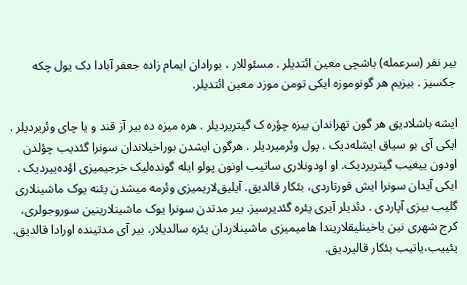بیر نفر (سرعمله) باشچی معین ائتدیلر . مسئوللار ، بورادان ایمام زاده جعفر آبادا دک یول چکه جکسیز . بیزیم هر گونوموزه ایکی تومن موزد معین ائتدیلر.

ایشه باشلادیق هر گون تهراندان بیزه چؤره ک گیتریردیلر . هره میزه ده بیر آز قند و یا چای وئریردیلر . ایکی آی بو سیاق ایشله‌دیک . پول وئرمیردیلر . هرگون ایشدن بوراخیلاندان سونرا گئدیب چؤلدن اودون ییغیب گیتریردیک. او اودونلاری ساتیب اونون پولو ایله گونده‌لیک خرجیمیزی اؤده‌ییردیک . ایکی آیدان سونرا ایش قورتاردی، بئکار قالدیق. آیلیق‌لاریمیزی وئرمه میشدن یئنه یوک ماشینلاری گلیب بیزی آپاردی . دئدیلر آیری یئره گئدیرسیز. بیر مدتدن سونرا یوک ماشینلارینین سوروجولری، کرج شهری نین یاخینلیقلاریندا هامیمیزی ماشینلاردان یئره سالدیلار. بیر آی مدتینده اورادا قالدیق. یئییب،یاتیب بئکار قالیردیق.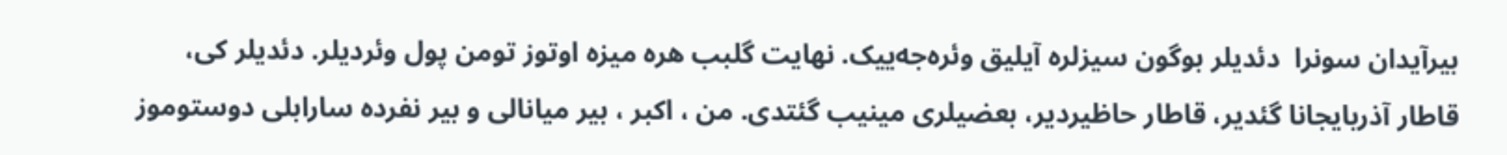بیرآیدان سونرا  دئدیلر بوگون سیزلره آیلیق وئره‌جه‌ییک. نهایت گلبب هره میزه اوتوز تومن پول وئردیلر. دئدیلر کی، قاطار آذربایجانا گئدیر، قاطار حاظیردیر، بعضیلری مینیب گئتدی. من ، اکبر ، بیر میانالی و بیر نفرده سارابلی دوستوموز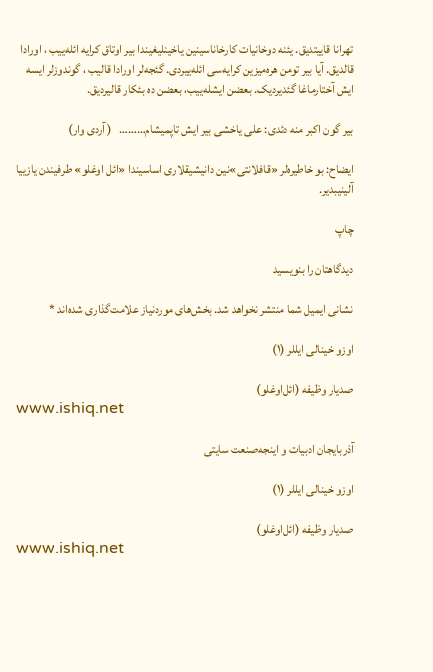تهرانا قاییتدیق. یئنه دوخانیات کارخاناسینین یاخینلیغیندا بیر اوتاق کرایه ائله‌ییب ، اورادا قالدیق. آیا بیر تومن هره‌میزین کرایه‌سی ائله‌ییردی. گئجه‌لر اورادا قالیب ، گوندوزلر ایسه ایش آختارماغا گئدیردیک. بعضن ایشله‌ییب، بعضن ده بئکار قالیردیق.

بیر گون اکبر منه دئدی: علی یاخشی بیر ایش تاپمیشام………   ( آردی وار)

ایضاح: بو خاطیره‌لر «قافلانتی»نین دانیشیقلاری اساسیندا «ائل اوغلو» طرفیندن یازییا آلینیبدیر.

چاپ

دیدگاهتان را بنویسید

نشانی ایمیل شما منتشر نخواهد شد. بخش‌های موردنیاز علامت‌گذاری شده‌اند *

اوزو خینالی ایللر (۱)

صدیار وظیفه (ائل‌اوغلو)
www.ishiq.net

آذربایجان ادبیات و اینجه‌صنعت سایتی

اوزو خینالی ایللر (۱)

صدیار وظیفه (ائل‌اوغلو)
www.ishiq.net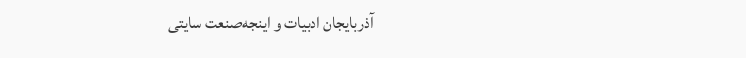آذربایجان ادبیات و اینجه‌صنعت سایتی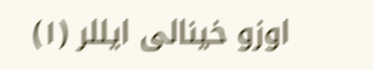اوزو خینالی ایللر (۱)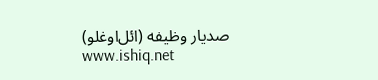صدیار وظیفه (ائل‌اوغلو)
www.ishiq.net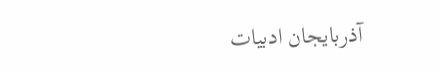آذربایجان ادبیات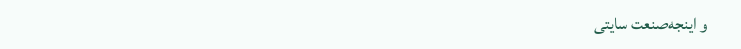و اینجه‌صنعت سایتی